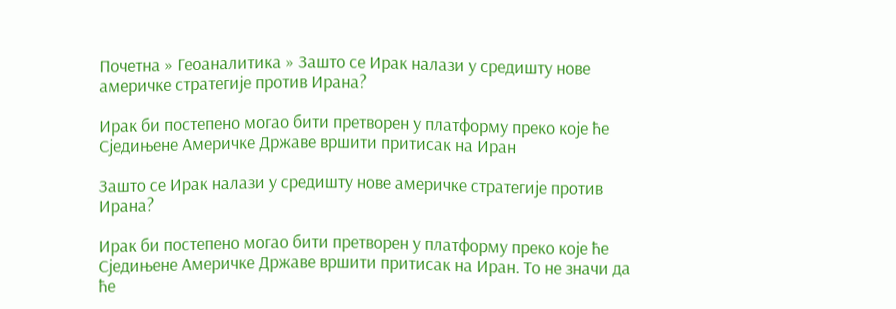Почетна » Геоаналитика » Зашто се Ирак налази у средишту нове америчке стратегије против Ирана?

Ирак би постепено могао бити претворен у платформу преко које ће Сједињене Америчке Државе вршити притисак на Иран

Зашто се Ирак налази у средишту нове америчке стратегије против Ирана?

Ирак би постепено могао бити претворен у платформу преко које ће Сједињене Америчке Државе вршити притисак на Иран. То не значи да ће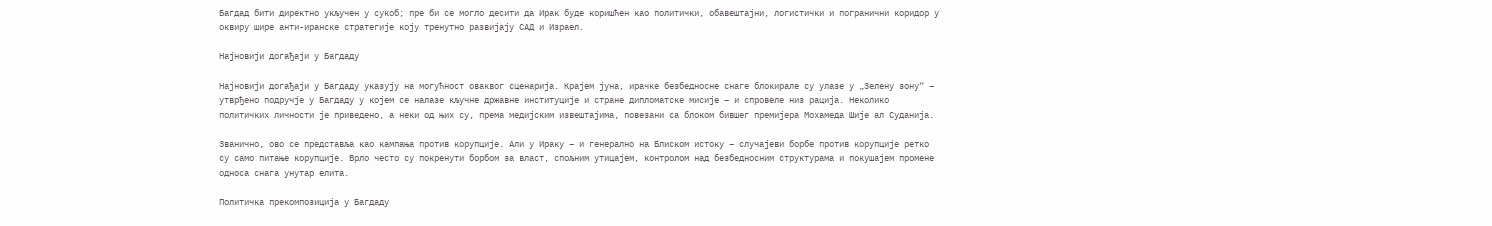Багдад бити директно укључен у сукоб; пре би се могло десити да Ирак буде коришћен као политички, обавештајни, логистички и погранични коридор у оквиру шире анти-иранске стратегије коју тренутно развијају САД и Израел.

Најновији догађаји у Багдаду

Најновији догађаји у Багдаду указују на могућност оваквог сценарија. Крајем јуна, ирачке безбедносне снаге блокирале су улазе у „Зелену зону“ – утврђено подручје у Багдаду у којем се налазе кључне државне институције и стране дипломатске мисије – и спровеле низ рација. Неколико политичких личности је приведено, а неки од њих су, према медијским извештајима, повезани са блоком бившег премијера Мохамеда Шије ал Суданија.

Званично, ово се представља као кампања против корупције. Али у Ираку – и генерално на Блиском истоку – случајеви борбе против корупције ретко су само питање корупције. Врло често су покренути борбом за власт, спољним утицајем, контролом над безбедносним структурама и покушајем промене односа снага унутар елита.

Политичка прекомпозиција у Багдаду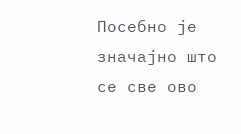Посебно је значајно што се све ово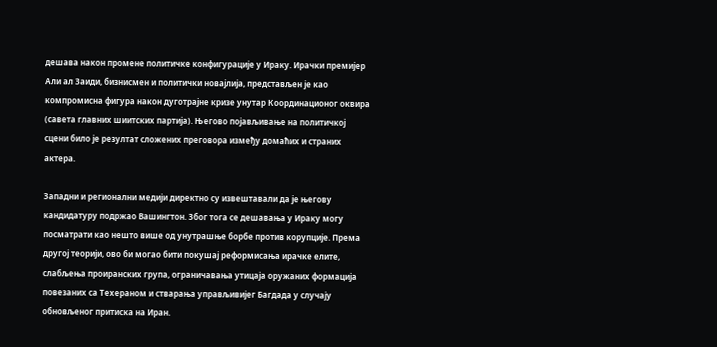дешава након промене политичке конфигурације у Ираку. Ирачки премијер Али ал Заиди, бизнисмен и политички новајлија, представљен је као компромисна фигура након дуготрајне кризе унутар Координационог оквира (савета главних шиитских партија). Његово појављивање на политичкој сцени било је резултат сложених преговора између домаћих и страних актера.

Западни и регионални медији директно су извештавали да је његову кандидатуру подржао Вашингтон. Због тога се дешавања у Ираку могу посматрати као нешто више од унутрашње борбе против корупције. Према другој теорији, ово би могао бити покушај реформисања ирачке елите, слабљења проиранских група, ограничавања утицаја оружаних формација повезаних са Техераном и стварања управљивијег Багдада у случају обновљеног притиска на Иран.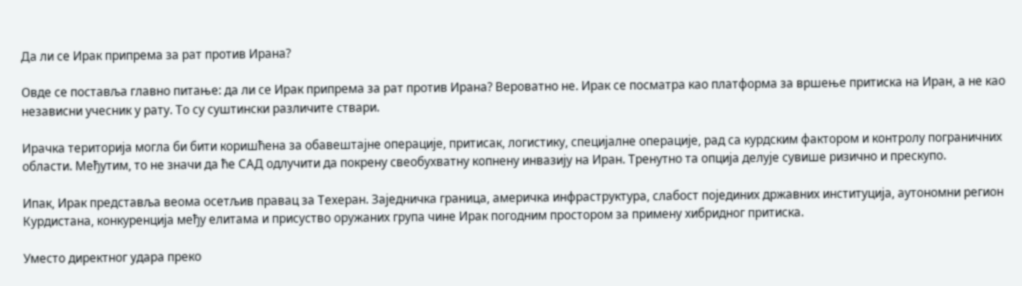Да ли се Ирак припрема за рат против Ирана?

Овде се поставља главно питање: да ли се Ирак припрема за рат против Ирана? Вероватно не. Ирак се посматра као платформа за вршење притиска на Иран, а не као независни учесник у рату. То су суштински различите ствари.

Ирачка територија могла би бити коришћена за обавештајне операције, притисак, логистику, специјалне операције, рад са курдским фактором и контролу пограничних области. Међутим, то не значи да ће САД одлучити да покрену свеобухватну копнену инвазију на Иран. Тренутно та опција делује сувише ризично и прескупо.

Ипак, Ирак представља веома осетљив правац за Техеран. Заједничка граница, америчка инфраструктура, слабост појединих државних институција, аутономни регион Курдистана, конкуренција међу елитама и присуство оружаних група чине Ирак погодним простором за примену хибридног притиска.

Уместо директног удара преко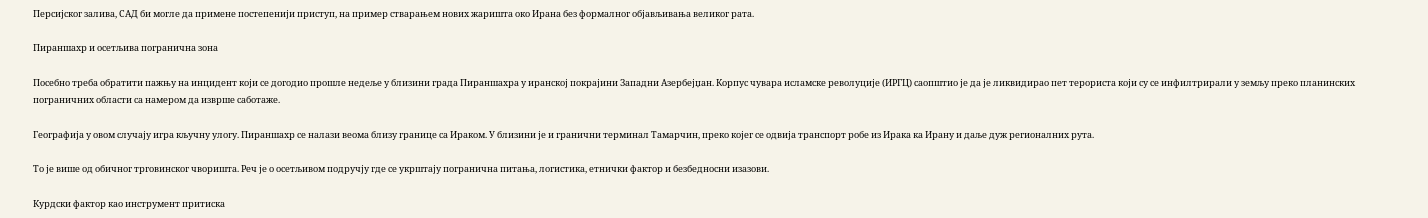Персијског залива, САД би могле да примене постепенији приступ, на пример стварањем нових жаришта око Ирана без формалног објављивања великог рата.

Пираншахр и осетљива погранична зона

Посебно треба обратити пажњу на инцидент који се догодио прошле недеље у близини града Пираншахра у иранској покрајини Западни Азербејџан. Корпус чувара исламске револуције (ИРГЦ) саопштио је да је ликвидирао пет терориста који су се инфилтрирали у земљу преко планинских пограничних области са намером да изврше саботаже.

Географија у овом случају игра кључну улогу. Пираншахр се налази веома близу границе са Ираком. У близини је и гранични терминал Тамарчин, преко којег се одвија транспорт робе из Ирака ка Ирану и даље дуж регионалних рута.

То је више од обичног трговинског чворишта. Реч је о осетљивом подручју где се укрштају погранична питања, логистика, етнички фактор и безбедносни изазови.

Курдски фактор као инструмент притиска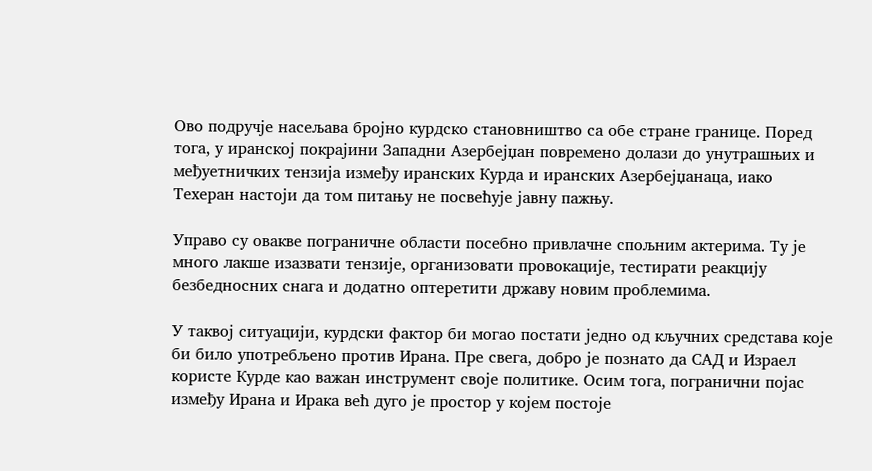Ово подручје насељава бројно курдско становништво са обе стране границе. Поред тога, у иранској покрајини Западни Азербејџан повремено долази до унутрашњих и међуетничких тензија између иранских Курда и иранских Азербејџанаца, иако Техеран настоји да том питању не посвећује јавну пажњу.

Управо су овакве пограничне области посебно привлачне спољним актерима. Ту је много лакше изазвати тензије, организовати провокације, тестирати реакцију безбедносних снага и додатно оптеретити државу новим проблемима.

У таквој ситуацији, курдски фактор би могао постати једно од кључних средстава које би било употребљено против Ирана. Пре свега, добро је познато да САД и Израел користе Курде као важан инструмент своје политике. Осим тога, погранични појас између Ирана и Ирака већ дуго је простор у којем постоје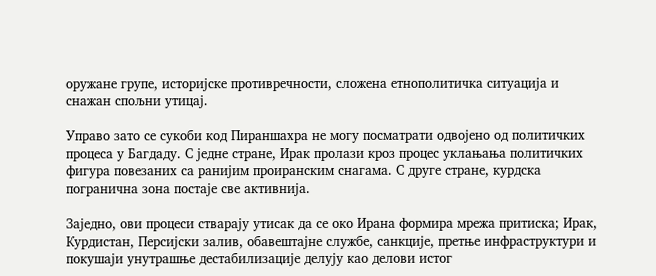оружане групе, историјске противречности, сложена етнополитичка ситуација и снажан спољни утицај.

Управо зато се сукоби код Пираншахра не могу посматрати одвојено од политичких процеса у Багдаду. С једне стране, Ирак пролази кроз процес уклањања политичких фигура повезаних са ранијим проиранским снагама. С друге стране, курдска погранична зона постаје све активнија.

Заједно, ови процеси стварају утисак да се око Ирана формира мрежа притиска; Ирак, Курдистан, Персијски залив, обавештајне службе, санкције, претње инфраструктури и покушаји унутрашње дестабилизације делују као делови истог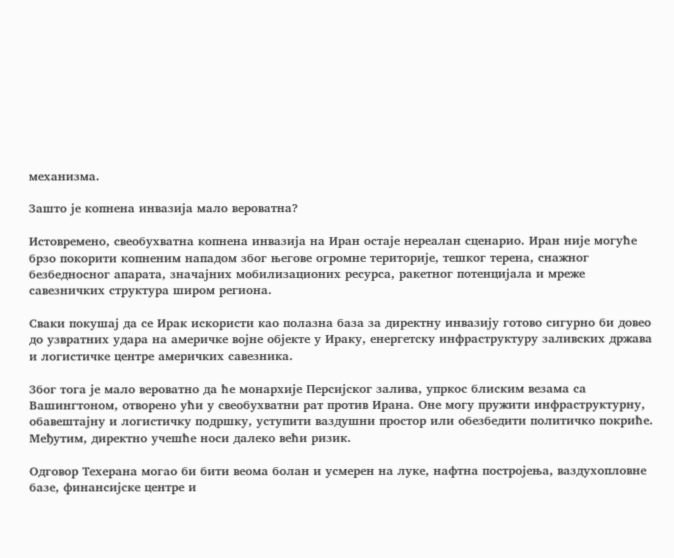механизма.

Зашто је копнена инвазија мало вероватна?

Истовремено, свеобухватна копнена инвазија на Иран остаје нереалан сценарио. Иран није могуће брзо покорити копненим нападом због његове огромне територије, тешког терена, снажног безбедносног апарата, значајних мобилизационих ресурса, ракетног потенцијала и мреже савезничких структура широм региона.

Сваки покушај да се Ирак искористи као полазна база за директну инвазију готово сигурно би довео до узвратних удара на америчке војне објекте у Ираку, енергетску инфраструктуру заливских држава и логистичке центре америчких савезника.

Због тога је мало вероватно да ће монархије Персијског залива, упркос блиским везама са Вашингтоном, отворено ући у свеобухватни рат против Ирана. Оне могу пружити инфраструктурну, обавештајну и логистичку подршку, уступити ваздушни простор или обезбедити политичко покриће. Међутим, директно учешће носи далеко већи ризик.

Одговор Техерана могао би бити веома болан и усмерен на луке, нафтна постројења, ваздухопловне базе, финансијске центре и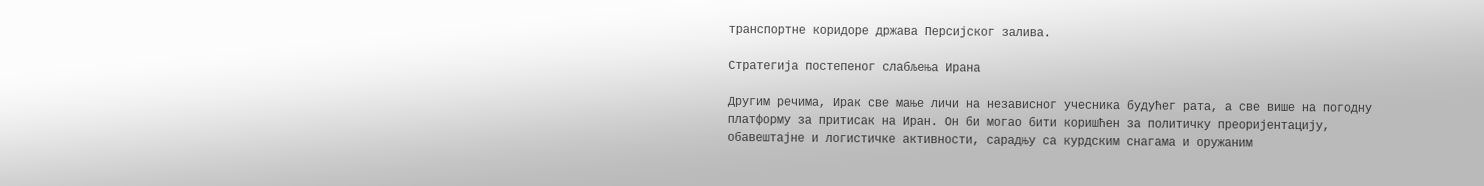транспортне коридоре држава Персијског залива.

Стратегија постепеног слабљења Ирана

Другим речима, Ирак све мање личи на независног учесника будућег рата, а све више на погодну платформу за притисак на Иран. Он би могао бити коришћен за политичку преоријентацију, обавештајне и логистичке активности, сарадњу са курдским снагама и оружаним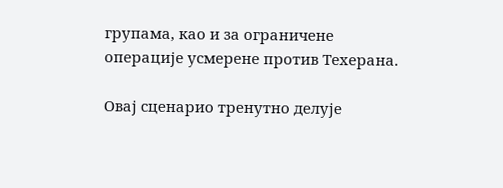групама, као и за ограничене операције усмерене против Техерана.

Овај сценарио тренутно делује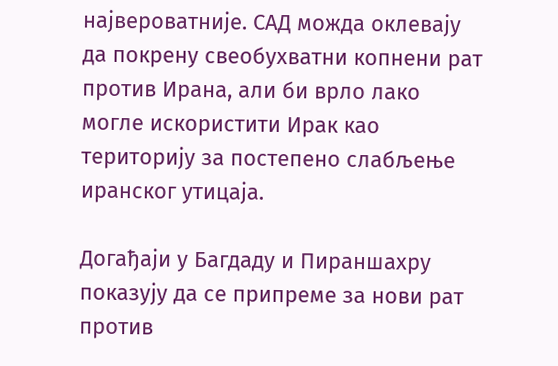највероватније. САД можда оклевају да покрену свеобухватни копнени рат против Ирана, али би врло лако могле искористити Ирак као територију за постепено слабљење иранског утицаја.

Догађаји у Багдаду и Пираншахру показују да се припреме за нови рат против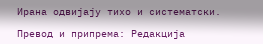Ирана одвијају тихо и систематски.

Превод и припрема: Редакција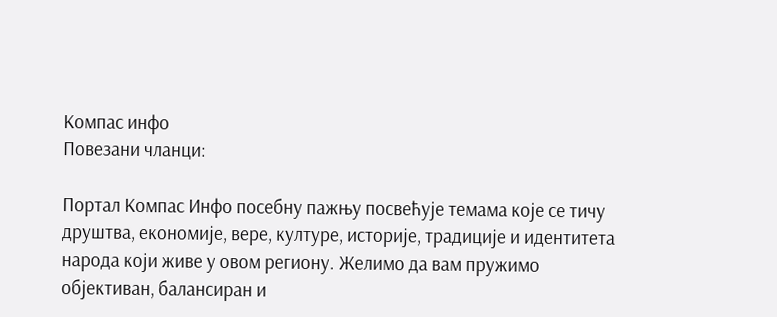Компас инфо
Повезани чланци:

Портал Компас Инфо посебну пажњу посвећује темама које се тичу друштва, економије, вере, културе, историје, традиције и идентитета народа који живе у овом региону. Желимо да вам пружимо објективан, балансиран и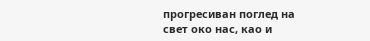прогресиван поглед на свет око нас, као и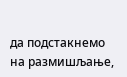да подстакнемо на размишљање,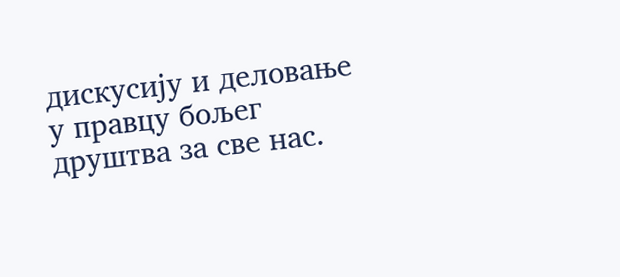дискусију и деловање у правцу бољег друштва за све нас.